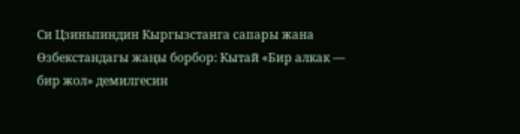Си Цзиньпиндин Кыргызстанга сапары жана Өзбекстандагы жаңы борбор: Кытай «Бир алкак — бир жол» демилгесин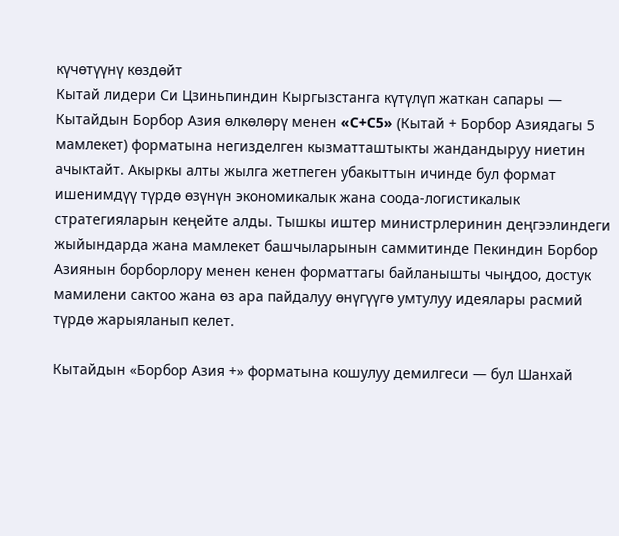күчөтүүнү көздөйт
Кытай лидери Си Цзиньпиндин Кыргызстанга күтүлүп жаткан сапары — Кытайдын Борбор Азия өлкөлөрү менен «C+C5» (Кытай + Борбор Азиядагы 5 мамлекет) форматына негизделген кызматташтыкты жандандыруу ниетин ачыктайт. Акыркы алты жылга жетпеген убакыттын ичинде бул формат ишенимдүү түрдө өзүнүн экономикалык жана соода-логистикалык стратегияларын кеңейте алды. Тышкы иштер министрлеринин деңгээлиндеги жыйындарда жана мамлекет башчыларынын саммитинде Пекиндин Борбор Азиянын борборлору менен кенен форматтагы байланышты чыңдоо, достук мамилени сактоо жана өз ара пайдалуу өнүгүүгө умтулуу идеялары расмий түрдө жарыяланып келет.

Кытайдын «Борбор Азия +» форматына кошулуу демилгеси — бул Шанхай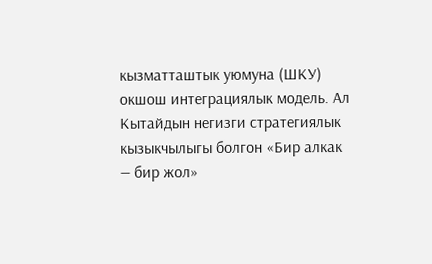кызматташтык уюмуна (ШКУ) окшош интеграциялык модель. Ал Кытайдын негизги стратегиялык кызыкчылыгы болгон «Бир алкак — бир жол»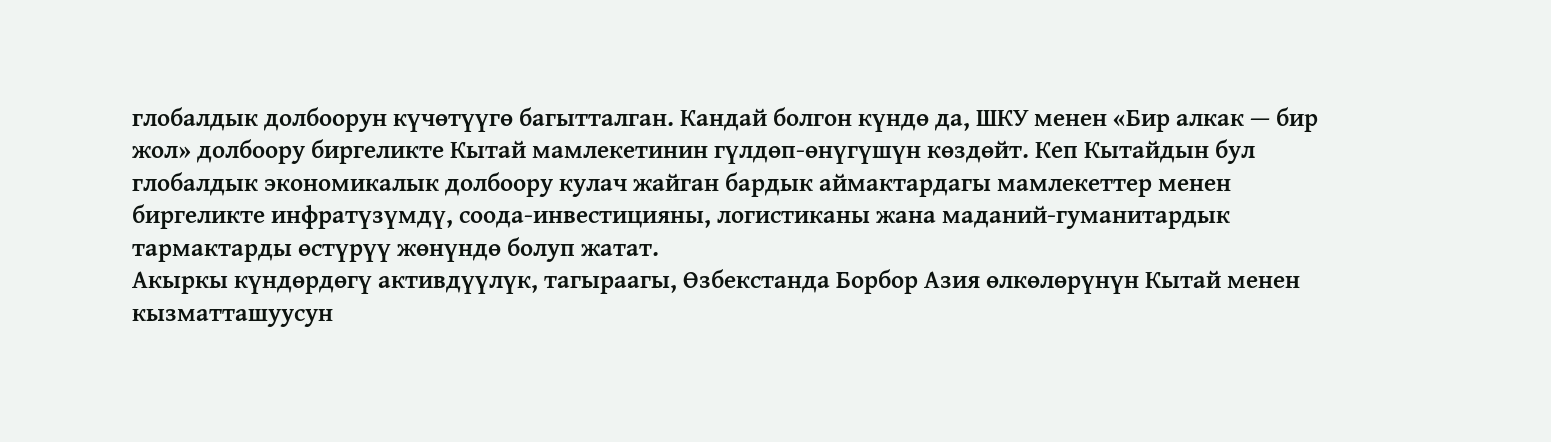глобалдык долбоорун күчөтүүгө багытталган. Кандай болгон күндө да, ШКУ менен «Бир алкак — бир жол» долбоору биргеликте Кытай мамлекетинин гүлдөп-өнүгүшүн көздөйт. Кеп Кытайдын бул глобалдык экономикалык долбоору кулач жайган бардык аймактардагы мамлекеттер менен биргеликте инфратүзүмдү, соода-инвестицияны, логистиканы жана маданий-гуманитардык тармактарды өстүрүү жөнүндө болуп жатат.
Акыркы күндөрдөгү активдүүлүк, тагыраагы, Өзбекстанда Борбор Азия өлкөлөрүнүн Кытай менен кызматташуусун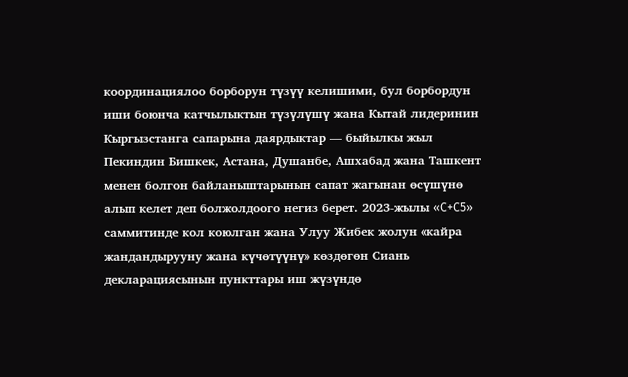координациялоо борборун түзүү келишими, бул борбордун иши боюнча катчылыктын түзүлүшү жана Кытай лидеринин Кыргызстанга сапарына даярдыктар — быйылкы жыл Пекиндин Бишкек, Астана, Душанбе, Ашхабад жана Ташкент менен болгон байланыштарынын сапат жагынан өсүшүнө алып келет деп болжолдоого негиз берет. 2023-жылы «C+C5» саммитинде кол коюлган жана Улуу Жибек жолун «кайра жандандырууну жана күчөтүүнү» көздөгөн Сиань декларациясынын пункттары иш жүзүндө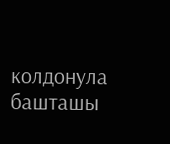колдонула башташы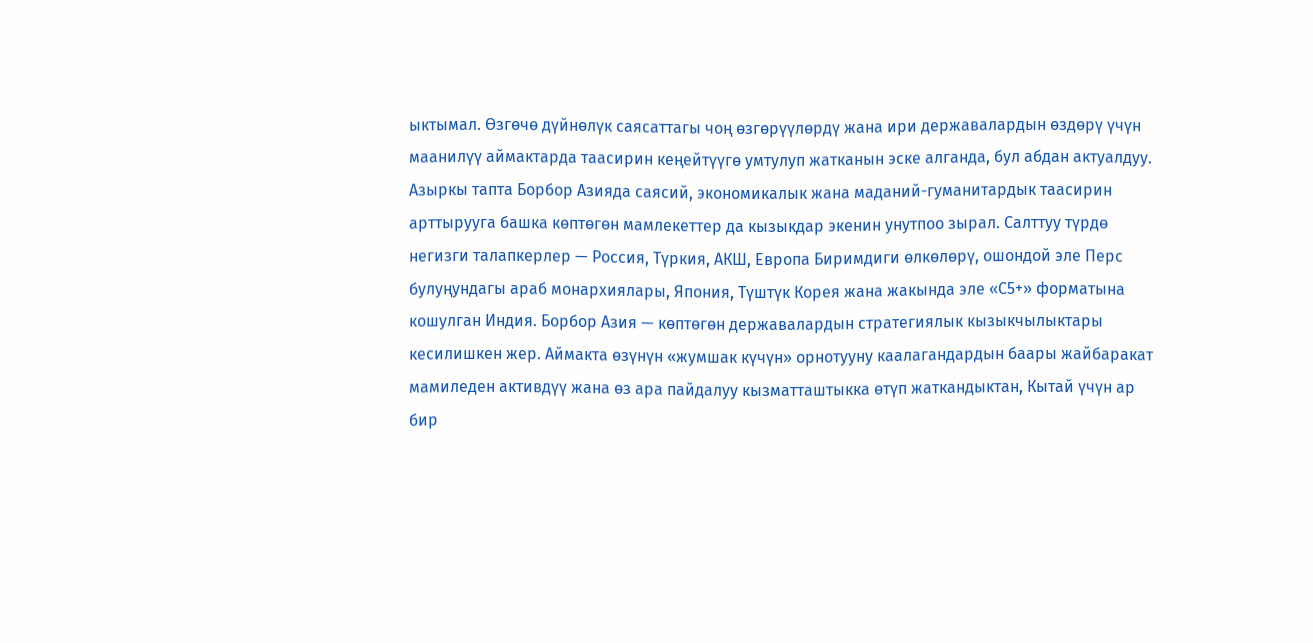ыктымал. Өзгөчө дүйнөлүк саясаттагы чоң өзгөрүүлөрдү жана ири державалардын өздөрү үчүн маанилүү аймактарда таасирин кеңейтүүгө умтулуп жатканын эске алганда, бул абдан актуалдуу.
Азыркы тапта Борбор Азияда саясий, экономикалык жана маданий-гуманитардык таасирин арттырууга башка көптөгөн мамлекеттер да кызыкдар экенин унутпоо зырал. Салттуу түрдө негизги талапкерлер — Россия, Түркия, АКШ, Европа Биримдиги өлкөлөрү, ошондой эле Перс булуңундагы араб монархиялары, Япония, Түштүк Корея жана жакында эле «С5+» форматына кошулган Индия. Борбор Азия — көптөгөн державалардын стратегиялык кызыкчылыктары кесилишкен жер. Аймакта өзүнүн «жумшак күчүн» орнотууну каалагандардын баары жайбаракат мамиледен активдүү жана өз ара пайдалуу кызматташтыкка өтүп жаткандыктан, Кытай үчүн ар бир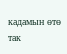кадамын өтө так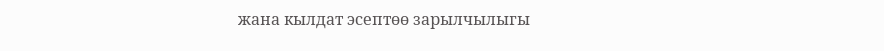жана кылдат эсептөө зарылчылыгы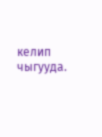келип чыгууда.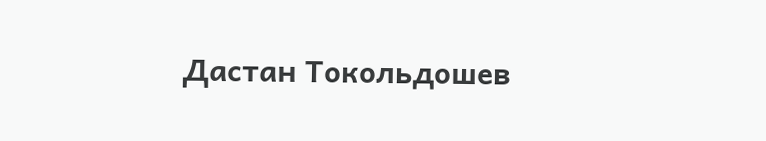Дастан Токольдошев